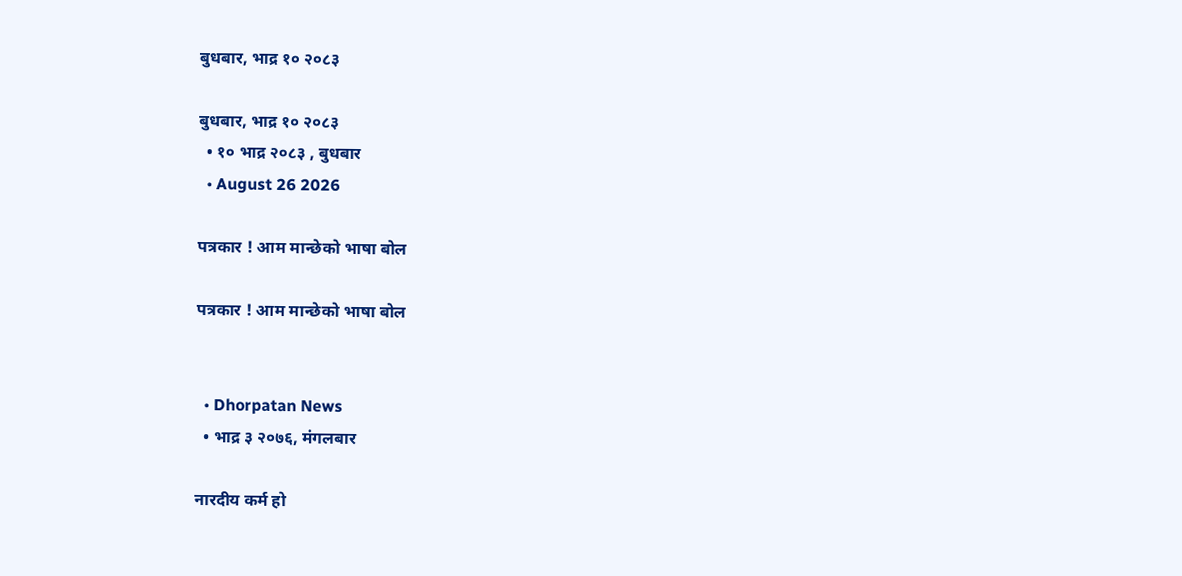बुधबार, भाद्र १० २०८३

बुधबार, भाद्र १० २०८३
  • १० भाद्र २०८३ , बुधबार
  • August 26 2026

पत्रकार ! आम मान्छेको भाषा बोल

पत्रकार ! आम मान्छेको भाषा बोल


  • Dhorpatan News
  • भाद्र ३ २०७६, मंगलबार

नारदीय कर्म हो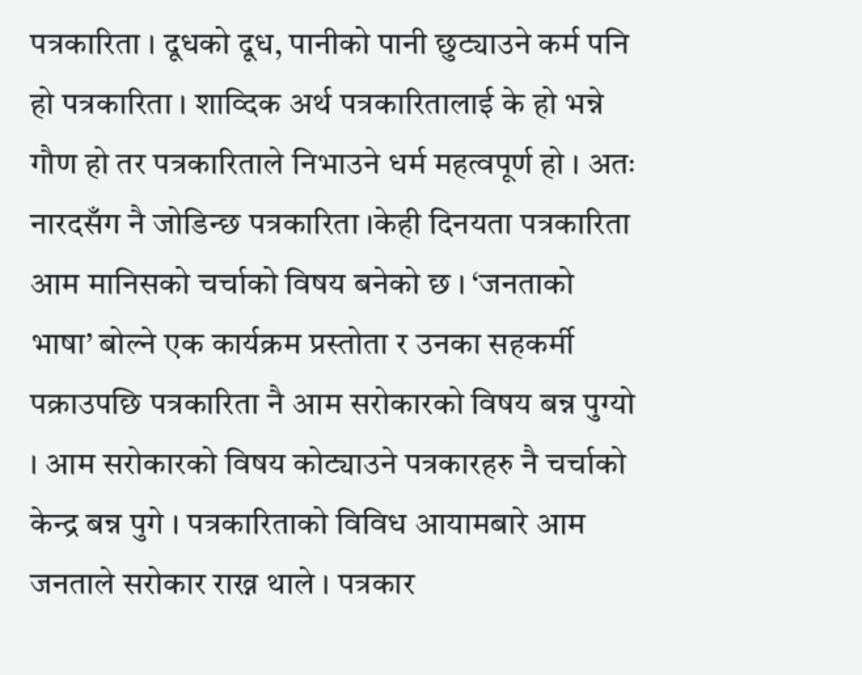पत्रकारिता । दूधको दूध, पानीको पानी छुट्याउने कर्म पनि हो पत्रकारिता । शाव्दिक अर्थ पत्रकारितालाई के हो भन्ने गौण हो तर पत्रकारिताले निभाउने धर्म महत्वपूर्ण हो । अतः नारदसँग नै जोडिन्छ पत्रकारिता ।केही दिनयता पत्रकारिता आम मानिसको चर्चाको विषय बनेको छ । ‘जनताको भाषा’ बोल्ने एक कार्यक्रम प्रस्तोता र उनका सहकर्मी पक्राउपछि पत्रकारिता नै आम सरोकारको विषय बन्न पुग्यो । आम सरोकारको विषय कोट्याउने पत्रकारहरु नै चर्चाको केन्द्र बन्न पुगे । पत्रकारिताको विविध आयामबारे आम जनताले सरोकार राख्न थाले । पत्रकार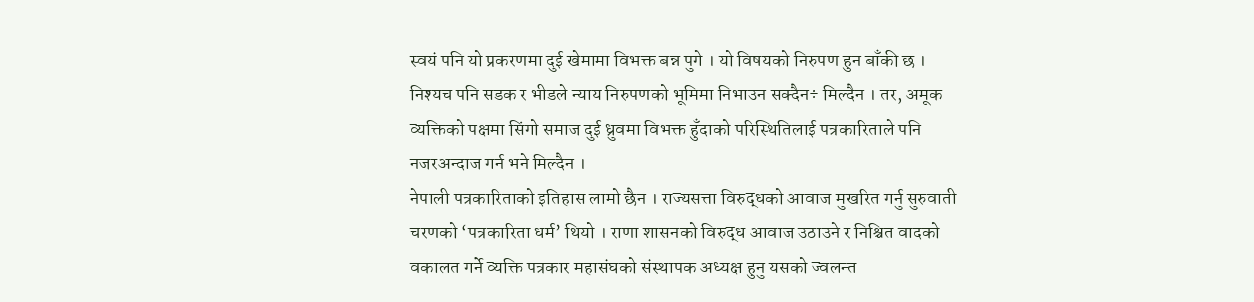स्वयं पनि यो प्रकरणमा दुई खेमामा विभक्त बन्न पुगे । यो विषयको निरुपण हुन बाँकी छ । निश्यच पनि सडक र भीडले न्याय निरुपणको भूमिमा निभाउन सक्दैन÷ मिल्दैन । तर, अमूक व्यक्तिको पक्षमा सिंगो समाज दुई ध्रुवमा विभक्त हुँदाको परिस्थितिलाई पत्रकारिताले पनि नजरअन्दाज गर्न भने मिल्दैन ।
नेपाली पत्रकारिताको इतिहास लामो छैन । राज्यसत्ता विरुद्धको आवाज मुखरित गर्नु सुरुवाती चरणको ‘पत्रकारिता धर्म’ थियो । राणा शासनको विरुद्ध आवाज उठाउने र निश्चित वादको वकालत गर्ने व्यक्ति पत्रकार महासंघको संस्थापक अध्यक्ष हुनु यसको ज्वलन्त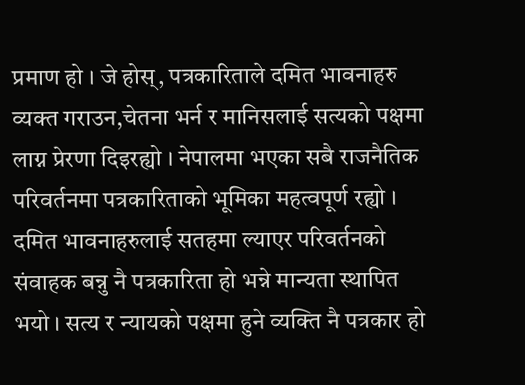प्रमाण हो । जे होस्, पत्रकारिताले दमित भावनाहरु व्यक्त गराउन,चेतना भर्न र मानिसलाई सत्यको पक्षमा लाग्न प्रेरणा दिइरह्यो । नेपालमा भएका सबै राजनैतिक परिवर्तनमा पत्रकारिताको भूमिका महत्वपूर्ण रह्यो । दमित भावनाहरुलाई सतहमा ल्याएर परिवर्तनको संवाहक बन्नु नै पत्रकारिता हो भन्ने मान्यता स्थापित भयो । सत्य र न्यायको पक्षमा हुने व्यक्ति नै पत्रकार हो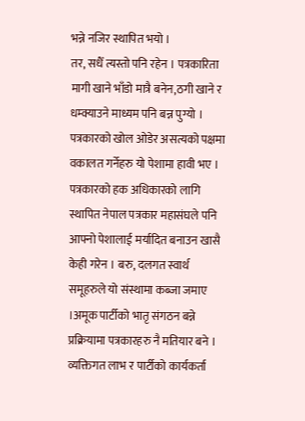भन्ने नजिर स्थापित भयो ।
तर, सधैँ त्यस्तो पनि रहेन । पत्रकारिता मागी खाने भाँडो मात्रै बनेन,ठगी खाने र धम्क्याउने माध्यम पनि बन्न पुग्यो । पत्रकारको खोल ओडेर असत्यको पक्षमा वकालत गर्नेहरु यो पेशामा हावी भए । पत्रकारको हक अधिकारको लागि स्थापित नेपाल पत्रकार महासंघले पनि आफ्नो पेशालाई मर्यादित बनाउन खासै केही गरेन । बरु, दलगत स्वार्थ समूहरुले यो संस्थामा कब्जा जमाए ।अमूक पार्टीको भातृ संगठन बन्ने प्रक्रियामा पत्रकारहरु नै मतियार बने । व्यक्तिगत लाभ र पार्टीको कार्यकर्ता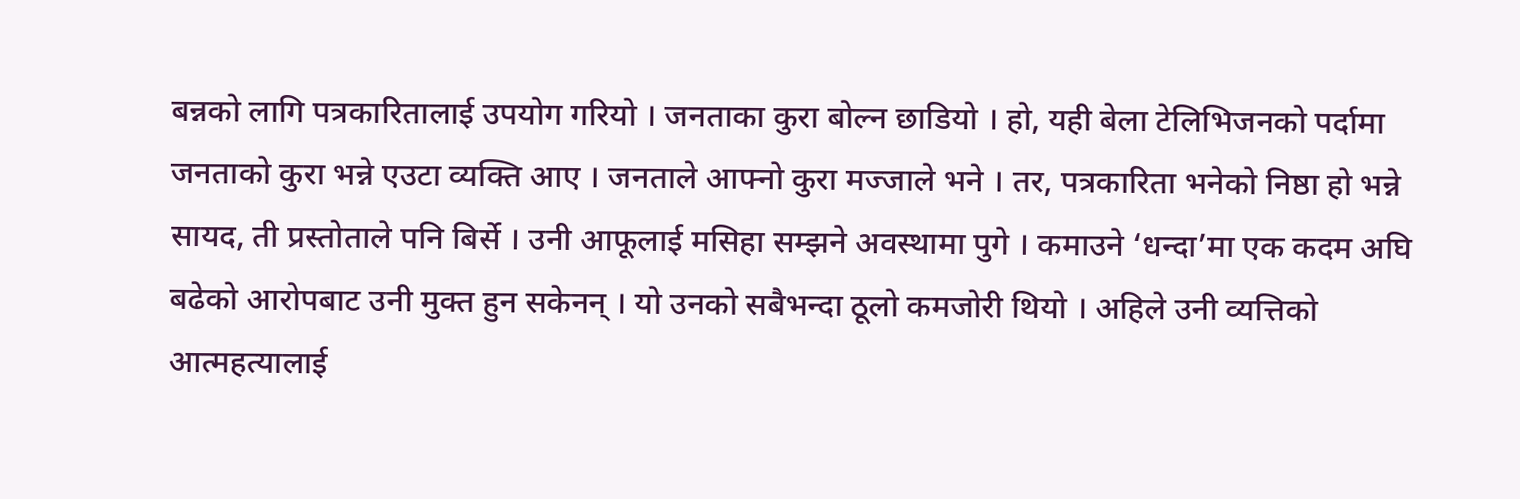बन्नको लागि पत्रकारितालाई उपयोग गरियो । जनताका कुरा बोल्न छाडियो । हो, यही बेला टेलिभिजनको पर्दामा जनताको कुरा भन्ने एउटा व्यक्ति आए । जनताले आफ्नो कुरा मज्जाले भने । तर, पत्रकारिता भनेको निष्ठा हो भन्ने सायद, ती प्रस्तोताले पनि बिर्से । उनी आफूलाई मसिहा सम्झने अवस्थामा पुगे । कमाउने ‘धन्दा’मा एक कदम अघि बढेको आरोपबाट उनी मुक्त हुन सकेनन् । यो उनको सबैभन्दा ठूलो कमजोरी थियो । अहिले उनी व्यत्तिको आत्महत्यालाई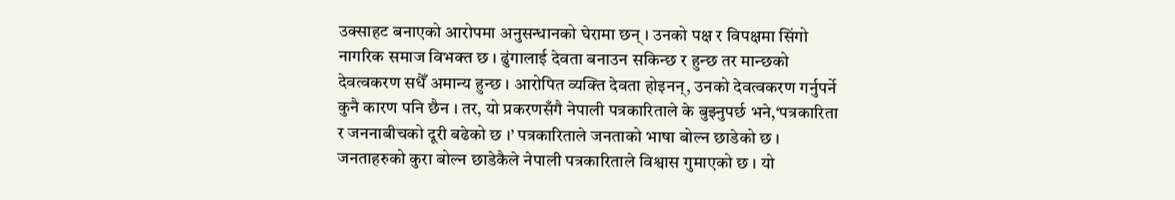उक्साहट बनाएको आरोपमा अनुसन्धानको घेरामा छन् । उनको पक्ष र विपक्षमा सिंगो नागरिक समाज विभक्त छ । ढुंगालाई देवता बनाउन सकिन्छ र हुन्छ तर मान्छको देवत्वकरण सधैँ अमान्य हुन्छ । आरोपित व्यक्ति देवता होइनन्, उनको देवत्वकरण गर्नुपर्ने कुनै कारण पनि छैन । तर, यो प्रकरणसँगै नेपाली पत्रकारिताले के बुझ्नुपर्छ भने,‘पत्रकारिता र जननाबीचको दूरी बढेको छ ।’ पत्रकारिताले जनताको भाषा बोल्न छाडेको छ । जनताहरुको कुरा बोल्न छाडेकैले नेपाली पत्रकारिताले विश्वास गुमाएको छ । यो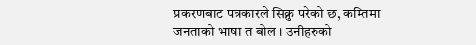प्रकरणबाट पत्रकारले सिक्नु परेको छ, कम्तिमा जनताको भाषा त बोल । उनीहरुको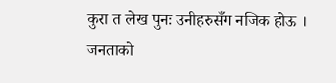कुरा त लेख पुनः उनीहरुसँग नजिक होऊ । जनताको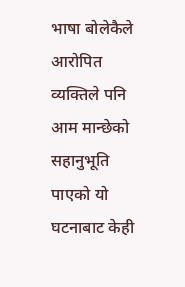भाषा बोलेकैले आरोपित व्यक्तिले पनि आम मान्छेको सहानुभूति पाएको यो घटनाबाट केही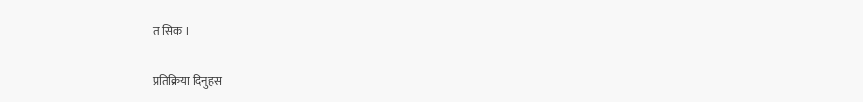त सिक ।

प्रतिक्रिया दिनुहस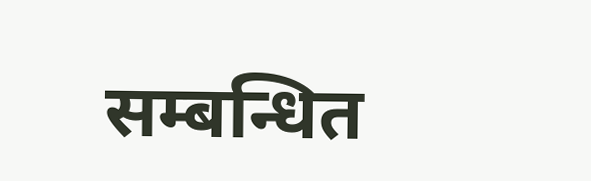सम्बन्धित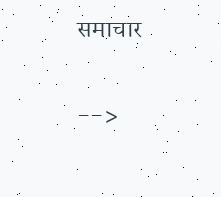समाचार

-->